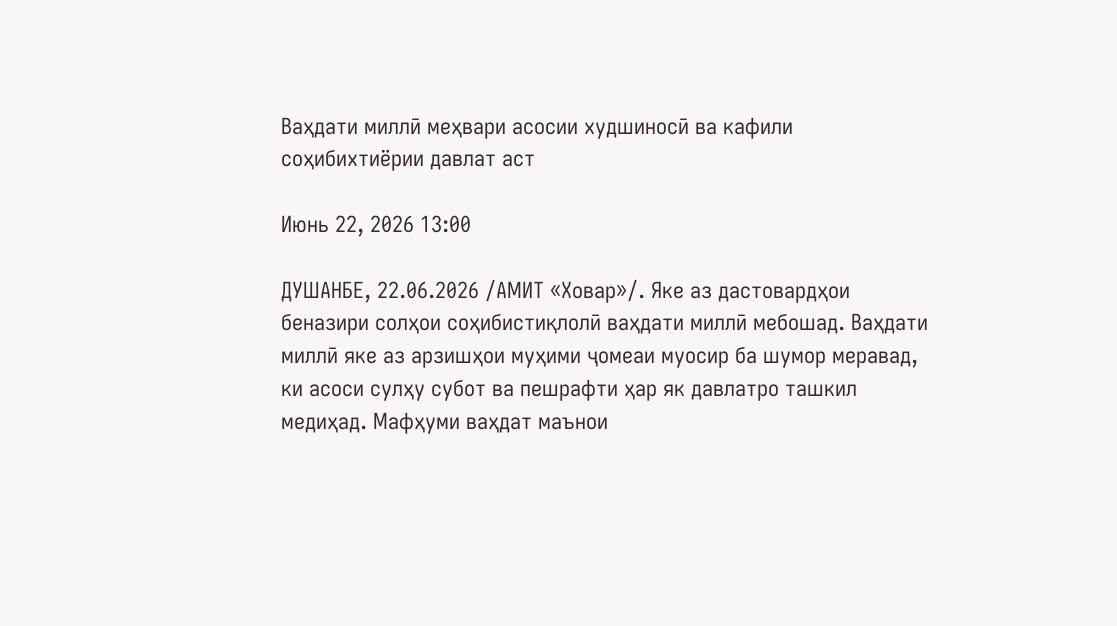Ваҳдати миллӣ меҳвари асосии худшиносӣ ва кафили соҳибихтиёрии давлат аст

Июнь 22, 2026 13:00

ДУШАНБЕ, 22.06.2026 /АМИТ «Ховар»/. Яке аз дастовардҳои беназири солҳои соҳибистиқлолӣ ваҳдати миллӣ мебошад. Ваҳдати миллӣ яке аз арзишҳои муҳими ҷомеаи муосир ба шумор меравад, ки асоси сулҳу субот ва пешрафти ҳар як давлатро ташкил медиҳад. Мафҳуми ваҳдат маънои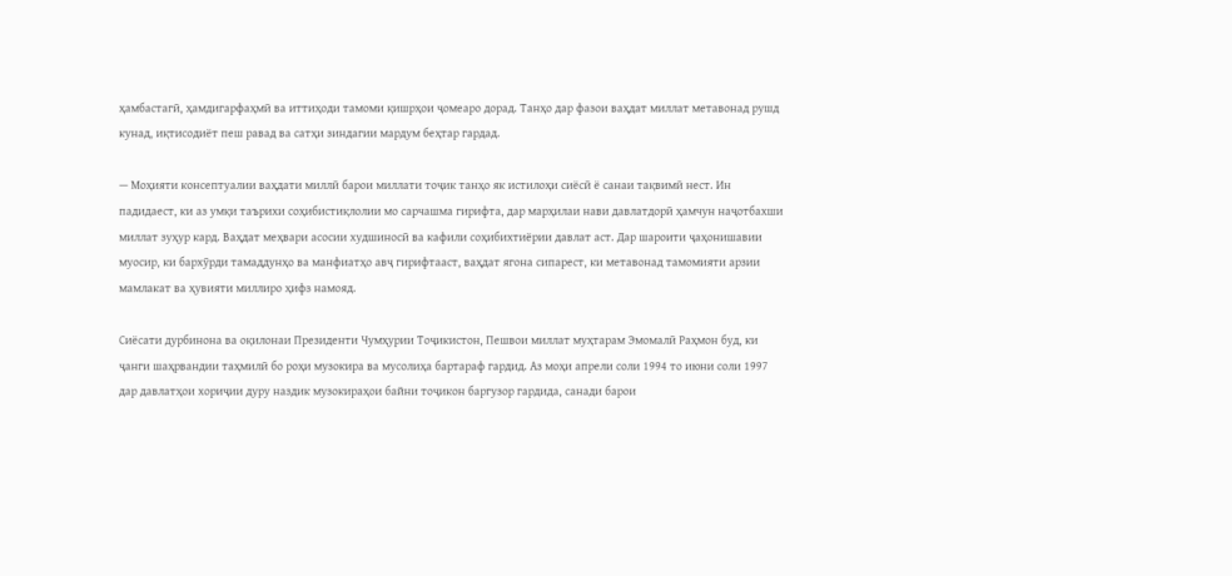ҳамбастагӣ, ҳамдигарфаҳмӣ ва иттиҳоди тамоми қишрҳои ҷомеаро дорад. Танҳо дар фазои ваҳдат миллат метавонад рушд кунад, иқтисодиёт пеш равад ва сатҳи зиндагии мардум беҳтар гардад.

— Моҳияти консептуалии ваҳдати миллӣ барои миллати тоҷик танҳо як истилоҳи сиёсӣ ё санаи тақвимӣ нест. Ин падидаест, ки аз умқи таърихи соҳибистиқлолии мо сарчашма гирифта, дар марҳилаи нави давлатдорӣ ҳамчун наҷотбахши миллат зуҳур кард. Ваҳдат меҳвари асосии худшиносӣ ва кафили соҳибихтиёрии давлат аст. Дар шароити ҷаҳонишавии муосир, ки бархӯрди тамаддунҳо ва манфиатҳо авҷ гирифтааст, ваҳдат ягона сипарест, ки метавонад тамомияти арзии мамлакат ва ҳувияти миллиро ҳифз намояд.

Сиёсати дурбинона ва оқилонаи Президенти Чумҳурии Тоҷикистон, Пешвои миллат муҳтарам Эмомалӣ Раҳмон буд, ки ҷанги шаҳрвандии таҳмилӣ бо роҳи музокира ва мусолиҳа бартараф гардид. Аз моҳи апрели соли 1994 то июни соли 1997 дар давлатҳои хориҷии дуру наздик музокираҳои байни тоҷикон баргузор гардида, санади барои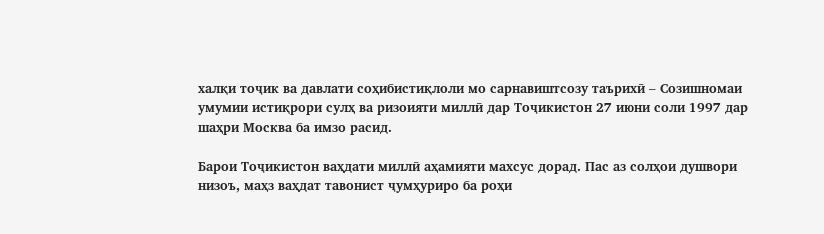халқи тоҷик ва давлати соҳибистиқлоли мо сарнавиштсозу таърихӣ – Созишномаи умумии истиқрори сулҳ ва ризоияти миллӣ дар Тоҷикистон 27 июни соли 1997 дар шаҳри Москва ба имзо расид.

Барои Тоҷикистон ваҳдати миллӣ аҳамияти махсус дорад. Пас аз солҳои душвори низоъ, маҳз ваҳдат тавонист ҷумҳуриро ба роҳи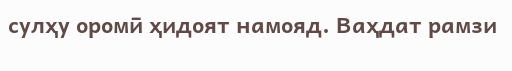сулҳу оромӣ ҳидоят намояд. Ваҳдат рамзи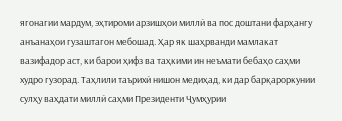ягонагии мардум, эҳтироми арзишҳои миллӣ ва пос доштани фарҳангу анъанаҳои гузаштагон мебошад. Ҳар як шаҳрванди мамлакат вазифадор аст, ки барои ҳифз ва таҳкими ин неъмати бебаҳо саҳми худро гузорад. Таҳлили таърихӣ нишон медиҳад, ки дар барқароркунии сулҳу ваҳдати миллӣ саҳми Президенти Ҷумҳурии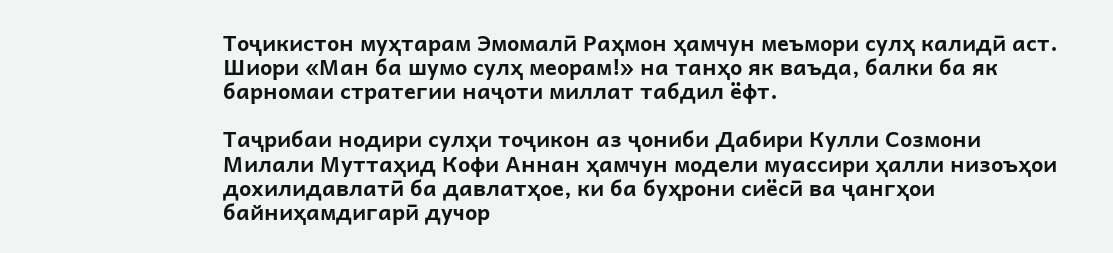Тоҷикистон муҳтарам Эмомалӣ Раҳмон ҳамчун меъмори сулҳ калидӣ аст. Шиори «Ман ба шумо сулҳ меорам!» на танҳо як ваъда, балки ба як барномаи стратегии наҷоти миллат табдил ёфт.

Таҷрибаи нодири сулҳи тоҷикон аз ҷониби Дабири Кулли Созмони Милали Муттаҳид Кофи Аннан ҳамчун модели муассири ҳалли низоъҳои дохилидавлатӣ ба давлатҳое, ки ба буҳрони сиёсӣ ва ҷангҳои байниҳамдигарӣ дучор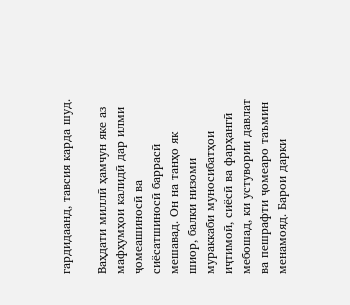гардидаанд, тавсия карда шуд.

Ваҳдати миллӣ ҳамчун яке аз мафҳумҳои калидӣ дар илми ҷомеашиносӣ ва сиёсатшиносӣ баррасӣ мешавад. Он на танҳо як шиор, балки низоми мураккаби муносибатҳои иҷтимоӣ, сиёсӣ ва фарҳангӣ мебошад, ки устувории давлат ва пешрафти ҷомеаро таъмин менамояд. Барои дарки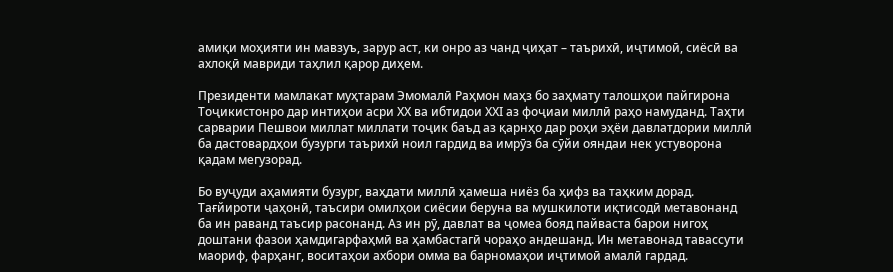амиқи моҳияти ин мавзуъ, зарур аст, ки онро аз чанд ҷиҳат – таърихӣ, иҷтимоӣ, сиёсӣ ва ахлоқӣ мавриди таҳлил қарор диҳем.

Президенти мамлакат муҳтарам Эмомалӣ Раҳмон маҳз бо заҳмату талошҳои пайгирона Тоҷикистонро дар интиҳои асри ХХ ва ибтидои ХХI аз фоҷиаи миллӣ раҳо намуданд. Таҳти сарварии Пешвои миллат миллати тоҷик баъд аз қарнҳо дар роҳи эҳёи давлатдории миллӣ ба дастовардҳои бузурги таърихӣ ноил гардид ва имрӯз ба сӯйи ояндаи нек устуворона қадам мегузорад.

Бо вуҷуди аҳамияти бузург, ваҳдати миллӣ ҳамеша ниёз ба ҳифз ва таҳким дорад. Тағйироти ҷаҳонӣ, таъсири омилҳои сиёсии беруна ва мушкилоти иқтисодӣ метавонанд ба ин раванд таъсир расонанд. Аз ин рӯ, давлат ва ҷомеа бояд пайваста барои нигоҳ доштани фазои ҳамдигарфаҳмӣ ва ҳамбастагӣ чораҳо андешанд. Ин метавонад тавассути маориф, фарҳанг, воситаҳои ахбори омма ва барномаҳои иҷтимоӣ амалӣ гардад.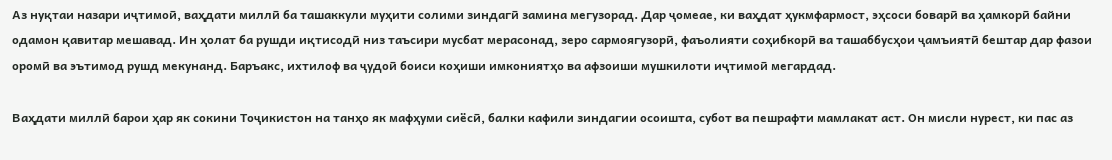Аз нуқтаи назари иҷтимоӣ, ваҳдати миллӣ ба ташаккули муҳити солими зиндагӣ замина мегузорад. Дар ҷомеае, ки ваҳдат ҳукмфармост, эҳсоси боварӣ ва ҳамкорӣ байни одамон қавитар мешавад. Ин ҳолат ба рушди иқтисодӣ низ таъсири мусбат мерасонад, зеро сармоягузорӣ, фаъолияти соҳибкорӣ ва ташаббусҳои ҷамъиятӣ бештар дар фазои оромӣ ва эътимод рушд мекунанд. Баръакс, ихтилоф ва ҷудоӣ боиси коҳиши имкониятҳо ва афзоиши мушкилоти иҷтимоӣ мегардад.

Ваҳдати миллӣ барои ҳар як сокини Тоҷикистон на танҳо як мафҳуми сиёсӣ, балки кафили зиндагии осоишта, субот ва пешрафти мамлакат аст. Он мисли нурест, ки пас аз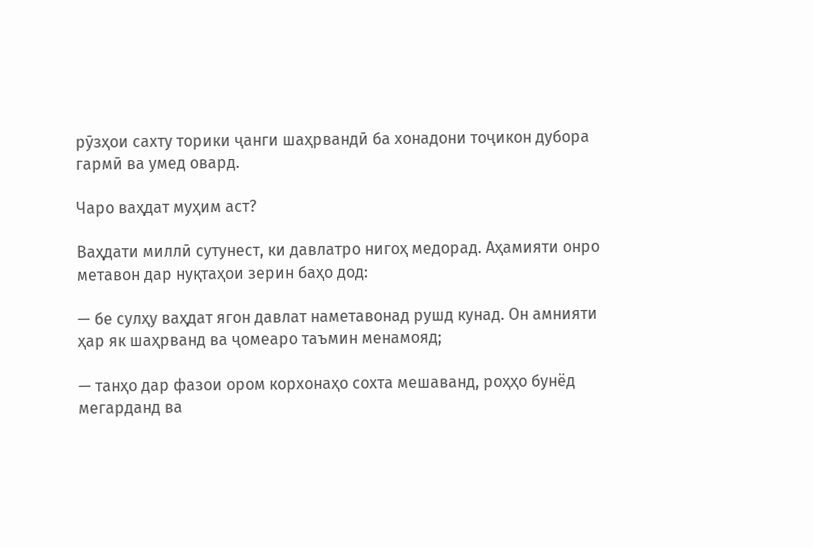рӯзҳои сахту торики ҷанги шаҳрвандӣ ба хонадони тоҷикон дубора гармӣ ва умед овард.

Чаро ваҳдат муҳим аст?

Ваҳдати миллӣ сутунест, ки давлатро нигоҳ медорад. Аҳамияти онро метавон дар нуқтаҳои зерин баҳо дод:

— бе сулҳу ваҳдат ягон давлат наметавонад рушд кунад. Он амнияти ҳар як шаҳрванд ва ҷомеаро таъмин менамояд;

— танҳо дар фазои ором корхонаҳо сохта мешаванд, роҳҳо бунёд мегарданд ва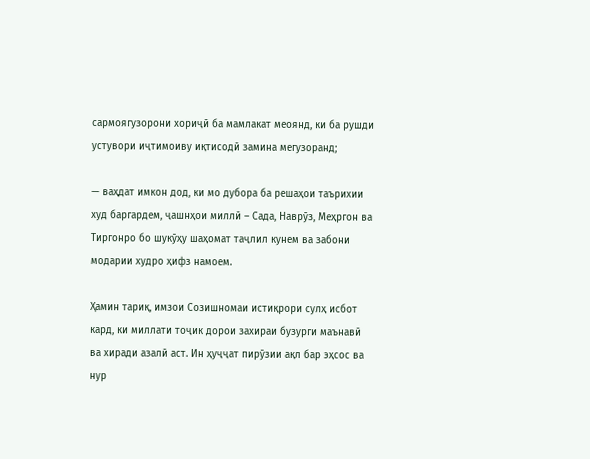сармоягузорони хориҷӣ ба мамлакат меоянд, ки ба рушди устувори иҷтимоиву иқтисодӣ замина мегузоранд;

— ваҳдат имкон дод, ки мо дубора ба решаҳои таърихии худ баргардем, ҷашнҳои миллӣ – Сада, Наврӯз, Меҳргон ва Тиргонро бо шукӯҳу шаҳомат таҷлил кунем ва забони модарии худро ҳифз намоем.

Ҳамин тариқ, имзои Созишномаи истиқрори сулҳ исбот кард, ки миллати тоҷик дорои захираи бузурги маънавӣ ва хиради азалӣ аст. Ин ҳуҷҷат пирӯзии ақл бар эҳсос ва нур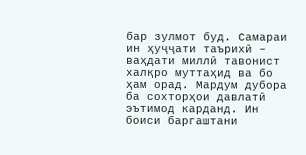бар зулмот буд. Самараи ин ҳуҷҷати таърихӣ – ваҳдати миллӣ тавонист халқро муттаҳид ва бо ҳам орад. Мардум дубора ба сохторҳои давлатӣ эътимод карданд. Ин боиси баргаштани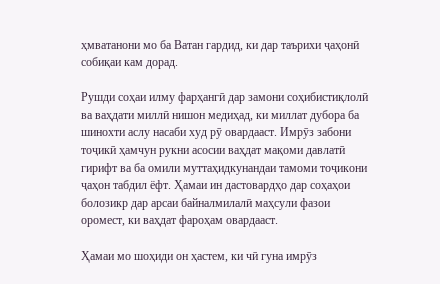ҳмватанони мо ба Ватан гардид, ки дар таърихи ҷаҳонӣ собиқаи кам дорад.

Рушди соҳаи илму фарҳангӣ дар замони соҳибистиқлолӣ ва ваҳдати миллӣ нишон медиҳад, ки миллат дубора ба шинохти аслу насаби худ рӯ овардааст. Имрӯз забони тоҷикӣ ҳамчун рукни асосии ваҳдат мақоми давлатӣ гирифт ва ба омили муттаҳидкунандаи тамоми тоҷикони ҷаҳон табдил ёфт. Ҳамаи ин дастовардҳо дар соҳаҳои болозикр дар арсаи байналмилалӣ маҳсули фазои оромест, ки ваҳдат фароҳам овардааст.

Ҳамаи мо шоҳиди он ҳастем, ки чӣ гуна имрӯз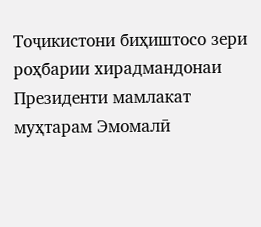Тоҷикистони биҳиштосо зери роҳбарии хирадмандонаи Президенти мамлакат муҳтарам Эмомалӣ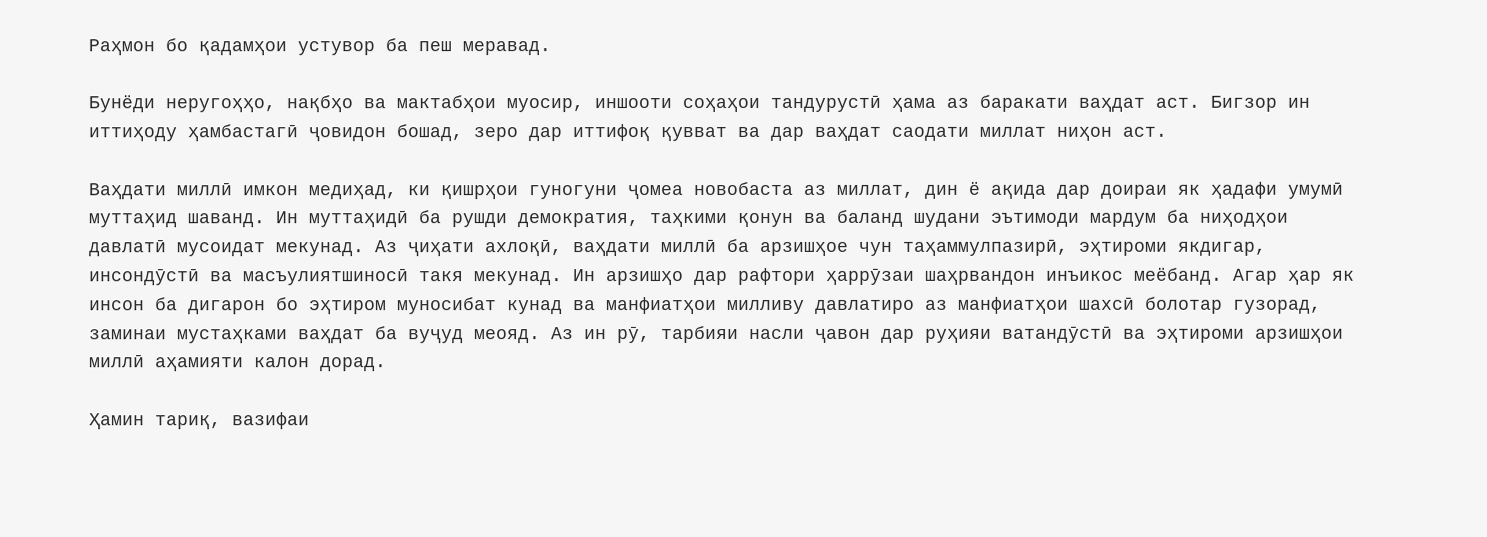Раҳмон бо қадамҳои устувор ба пеш меравад.

Бунёди неругоҳҳо, нақбҳо ва мактабҳои муосир, иншооти соҳаҳои тандурустӣ ҳама аз баракати ваҳдат аст. Бигзор ин иттиҳоду ҳамбастагӣ ҷовидон бошад, зеро дар иттифоқ қувват ва дар ваҳдат саодати миллат ниҳон аст.

Ваҳдати миллӣ имкон медиҳад, ки қишрҳои гуногуни ҷомеа новобаста аз миллат, дин ё ақида дар доираи як ҳадафи умумӣ муттаҳид шаванд. Ин муттаҳидӣ ба рушди демократия, таҳкими қонун ва баланд шудани эътимоди мардум ба ниҳодҳои давлатӣ мусоидат мекунад. Аз ҷиҳати ахлоқӣ, ваҳдати миллӣ ба арзишҳое чун таҳаммулпазирӣ, эҳтироми якдигар, инсондӯстӣ ва масъулиятшиносӣ такя мекунад. Ин арзишҳо дар рафтори ҳаррӯзаи шаҳрвандон инъикос меёбанд. Агар ҳар як инсон ба дигарон бо эҳтиром муносибат кунад ва манфиатҳои милливу давлатиро аз манфиатҳои шахсӣ болотар гузорад, заминаи мустаҳками ваҳдат ба вуҷуд меояд. Аз ин рӯ, тарбияи насли ҷавон дар руҳияи ватандӯстӣ ва эҳтироми арзишҳои миллӣ аҳамияти калон дорад.

Ҳамин тариқ, вазифаи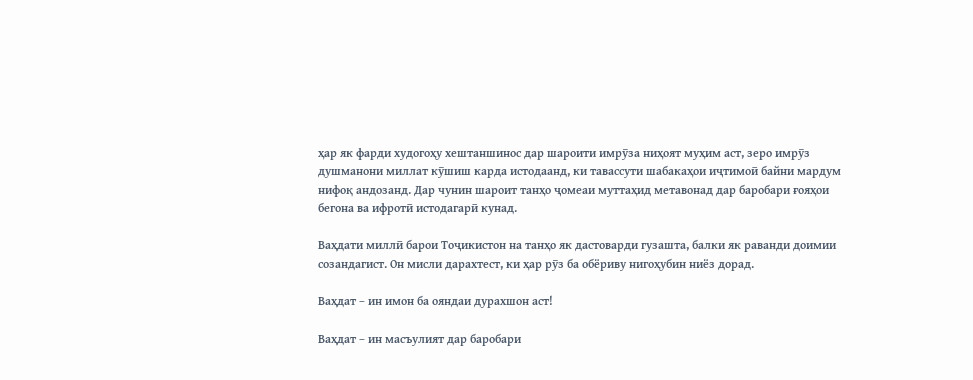ҳар як фарди худогоҳу хештаншинос дар шароити имрӯза ниҳоят муҳим аст, зеро имрӯз душманони миллат кӯшиш карда истодаанд, ки тавассути шабакаҳои иҷтимоӣ байни мардум нифоқ андозанд. Дар чунин шароит танҳо ҷомеаи муттаҳид метавонад дар баробари ғояҳои бегона ва ифротӣ истодагарӣ кунад.

Ваҳдати миллӣ барои Тоҷикистон на танҳо як дастоварди гузашта, балки як раванди доимии созандагист. Он мисли дарахтест, ки ҳар рӯз ба обёриву нигоҳубин ниёз дорад.

Ваҳдат – ин имон ба ояндаи дурахшон аст!

Ваҳдат – ин масъулият дар баробари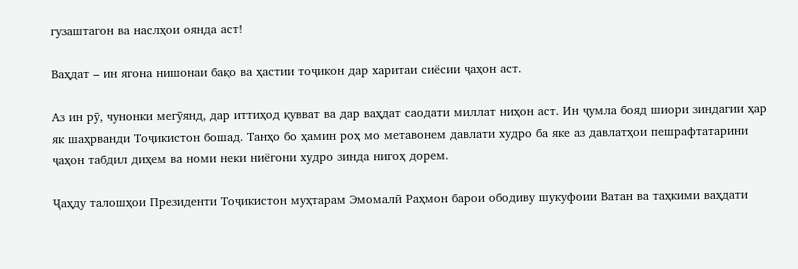гузаштагон ва наслҳои оянда аст!

Ваҳдат – ин ягона нишонаи бақо ва ҳастии тоҷикон дар харитаи сиёсии ҷаҳон аст.

Аз ин рӯ, чунонки мегӯянд, дар иттиҳод қувват ва дар ваҳдат саодати миллат ниҳон аст. Ин ҷумла бояд шиори зиндагии ҳар як шаҳрванди Тоҷикистон бошад. Танҳо бо ҳамин роҳ мо метавонем давлати худро ба яке аз давлатҳои пешрафтатарини ҷаҳон табдил диҳем ва номи неки ниёгони худро зинда нигоҳ дорем.

Ҷаҳду талошҳои Президенти Тоҷикистон муҳтарам Эмомалӣ Раҳмон барои ободиву шукуфоии Ватан ва таҳкими ваҳдати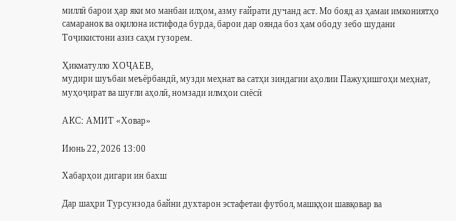миллӣ барои ҳар яки мо манбаи илҳом, азму ғайрати дучанд аст. Мо бояд аз ҳамаи имкониятҳо самаранок ва оқилона истифода бурда, барои дар оянда боз ҳам ободу зебо шудани Тоҷикистони азиз саҳм гузорем.

Ҳикматулло ХОҶАЕВ,
мудири шуъбаи меъёрбандӣ, музди меҳнат ва сатҳи зиндагии аҳолии Пажуҳишгоҳи меҳнат, муҳоҷират ва шуғли аҳолӣ, номзади илмҳои сиёсӣ

АКС: АМИТ «Ховар»

Июнь 22, 2026 13:00

Хабарҳои дигари ин бахш

Дар шаҳри Турсунзода байни духтарон эстафетаи футбол, машқҳои шавқовар ва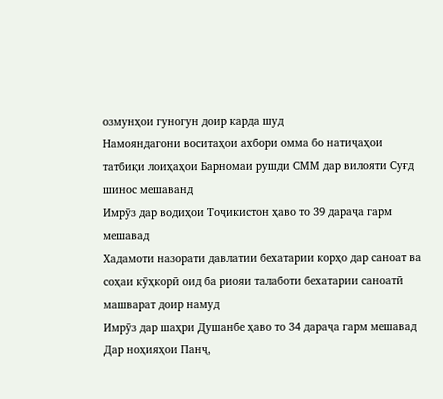озмунҳои гуногун доир карда шуд
Намояндагони воситаҳои ахбори омма бо натиҷаҳои татбиқи лоиҳаҳои Барномаи рушди СММ дар вилояти Суғд шинос мешаванд
Имрӯз дар водиҳои Тоҷикистон ҳаво то 39 дараҷа гарм мешавад
Хадамоти назорати давлатии бехатарии корҳо дар саноат ва соҳаи кӯҳкорӣ оид ба риояи талаботи бехатарии саноатӣ машварат доир намуд
Имрӯз дар шаҳри Душанбе ҳаво то 34 дараҷа гарм мешавад
Дар ноҳияҳои Панҷ,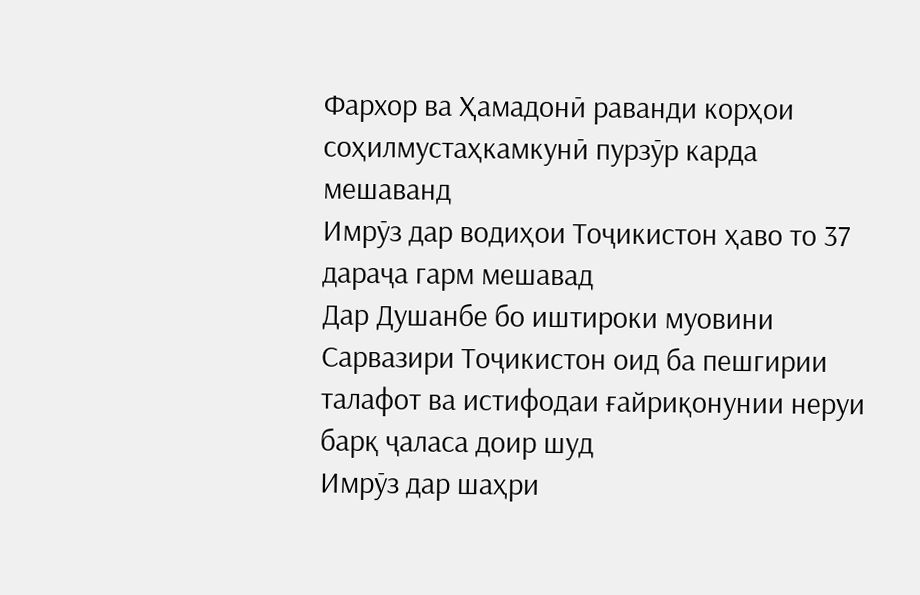Фархор ва Ҳамадонӣ раванди корҳои соҳилмустаҳкамкунӣ пурзӯр карда мешаванд
Имрӯз дар водиҳои Тоҷикистон ҳаво то 37 дараҷа гарм мешавад
Дар Душанбе бо иштироки муовини Сарвазири Тоҷикистон оид ба пешгирии талафот ва истифодаи ғайриқонунии неруи барқ ҷаласа доир шуд
Имрӯз дар шаҳри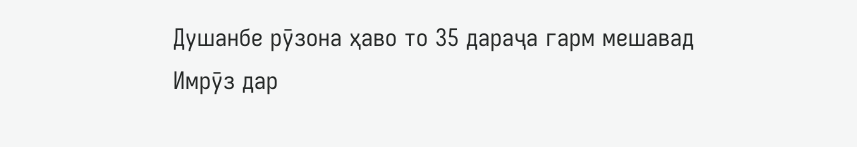Душанбе рӯзона ҳаво то 35 дараҷа гарм мешавад
Имрӯз дар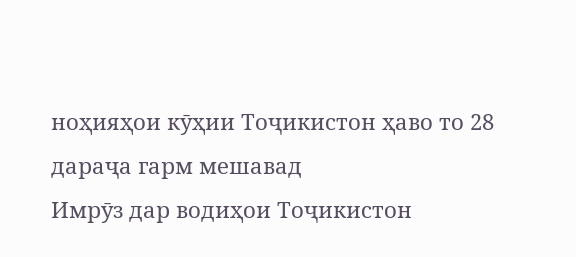ноҳияҳои кӯҳии Тоҷикистон ҳаво то 28 дараҷа гарм мешавад
Имрӯз дар водиҳои Тоҷикистон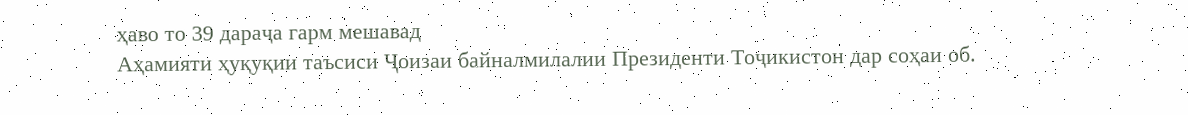ҳаво то 39 дараҷа гарм мешавад
Аҳамияти ҳуқуқии таъсиси Ҷоизаи байналмилалии Президенти Тоҷикистон дар соҳаи об.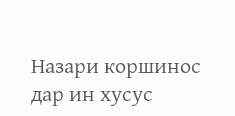Назари коршинос дар ин хусус